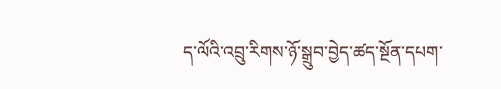ད་ལོའི་འབྲུ་རིགས་ཉོ་སྒྲུབ་བྱེད་ཚད་སྔོན་དཔག་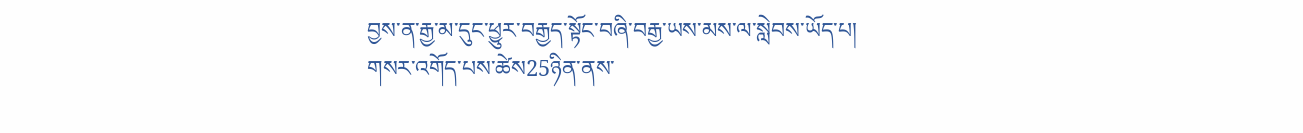བྱས་ན་རྒྱ་མ་དུང་ཕྱུར་བརྒྱད་སྟོང་བཞི་བརྒྱ་ཡས་མས་ལ་སླེབས་ཡོད་པ།
གསར་འགོད་པས་ཚེས25ཉིན་ནས་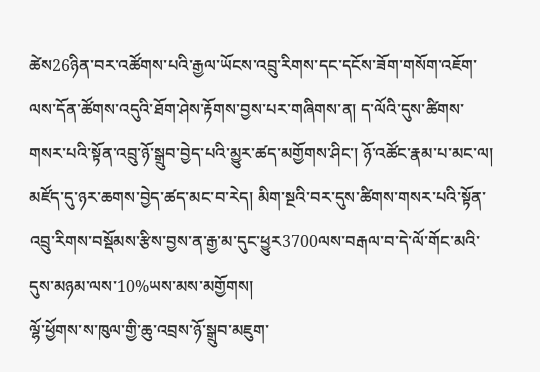ཚེས26ཉིན་བར་འཚོགས་པའི་རྒྱལ་ཡོངས་འབྲུ་རིགས་དང་དངོས་ཟོག་གསོག་འཇོག་ལས་དོན་ཚོགས་འདུའི་ཐོག་ཤེས་རྟོགས་བྱས་པར་གཞིགས་ན། ད་ལོའི་དུས་ཚིགས་གསར་པའི་སྟོན་འབྲུ་ཉོ་སྒྲུབ་བྱེད་པའི་མྱུར་ཚད་མགྱོགས་ཤིང་། ཉོ་འཚོང་རྣམ་པ་མང་ལ། མཛོད་དུ་ཉར་ཆགས་བྱེད་ཚད་མང་བ་རེད། མིག་སྔའི་བར་དུས་ཚིགས་གསར་པའི་སྟོན་འབྲུ་རིགས་བསྡོམས་རྩིས་བྱས་ན་རྒྱ་མ་དུང་ཕྱུར3700ལས་བརྒལ་བ་དེ་ལོ་གོང་མའི་དུས་མཉམ་ལས་10%ཡས་མས་མགྱོགས།
ལྷོ་ཕྱོགས་ས་ཁུལ་གྱི་ཆུ་འབྲས་ཉོ་སྒྲུབ་མཇུག་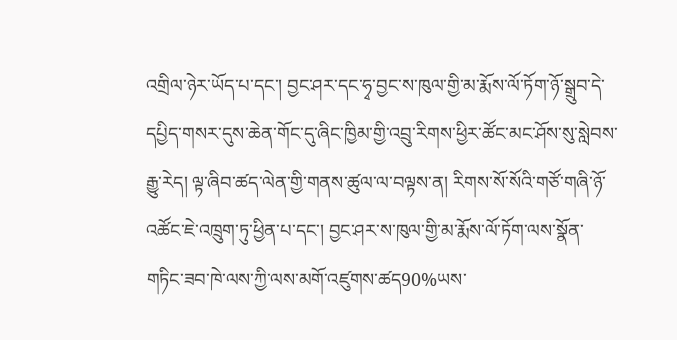འགྲིལ་ཉེར་ཡོད་པ་དང་། བྱང་ཤར་དང་ཧྭ་བྱང་ས་ཁུལ་གྱི་མ་རྨོས་ལོ་ཏོག་ཉོ་སྒྲུབ་དེ་དཔྱིད་གསར་དུས་ཆེན་གོང་དུ་ཞིང་ཁྱིམ་གྱི་འབྲུ་རིགས་ཕྱིར་ཚོང་མང་ཤོས་སུ་སླེབས་རྒྱུ་རེད། ལྟ་ཞིབ་ཚད་ལེན་གྱི་གནས་ཚུལ་ལ་བལྟས་ན། རིགས་སོ་སོའི་གཙོ་གཞི་ཉོ་འཚོང་ཇེ་འཁྲུག་ཏུ་ཕྱིན་པ་དང་། བྱང་ཤར་ས་ཁུལ་གྱི་མ་རྨོས་ལོ་ཏོག་ལས་སྣོན་གཏིང་ཟབ་ཁེ་ལས་ཀྱི་ལས་མགོ་འཛུགས་ཚད90%ཡས་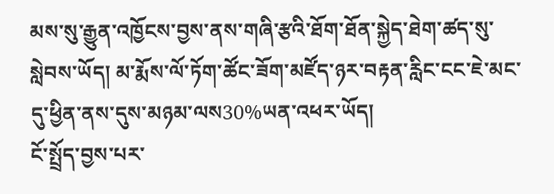མས་སུ་རྒྱུན་འཁྱོངས་བྱས་ནས་གཞི་རྩའི་ཐོག་ཐོན་སྐྱེད་ཐེག་ཚད་སུ་སླེབས་ཡོད། མ་རྨོས་ལོ་ཏོག་ཚོང་ཟོག་མཛོད་ཉར་བརྟན་རླིང་ངང་ཇེ་མང་དུ་ཕྱིན་ནས་དུས་མཉམ་ལས30%ཡན་འཕར་ཡོད།
ངོ་སྤྲོད་བྱས་པར་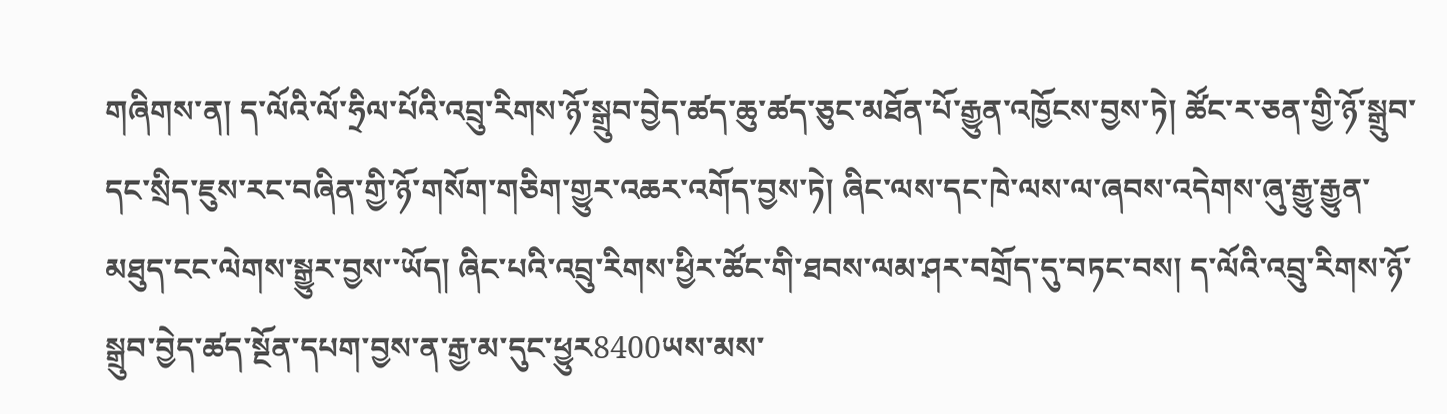གཞིགས་ན། ད་ལོའི་ལོ་ཧྲིལ་པོའི་འབྲུ་རིགས་ཉོ་སྒྲུབ་བྱེད་ཚད་ཆུ་ཚད་ཅུང་མཐོན་པོ་རྒྱུན་འཁྱོངས་བྱས་ཏེ། ཚོང་ར་ཅན་གྱི་ཉོ་སྒྲུབ་དང་སྲིད་ཇུས་རང་བཞིན་གྱི་ཉོ་གསོག་གཅིག་གྱུར་འཆར་འགོད་བྱས་ཏེ། ཞིང་ལས་དང་ཁེ་ལས་ལ་ཞབས་འདེགས་ཞུ་རྒྱུ་རྒྱུན་མཐུད་ངང་ལེགས་སྒྱུར་བྱས་་ཡོད། ཞིང་པའི་འབྲུ་རིགས་ཕྱིར་ཚོང་གི་ཐབས་ལམ་ཤར་བགྲོད་དུ་བཏང་བས། ད་ལོའི་འབྲུ་རིགས་ཉོ་སྒྲུབ་བྱེད་ཚད་སྔོན་དཔག་བྱས་ན་རྒྱ་མ་དུང་ཕྱུར8400ཡས་མས་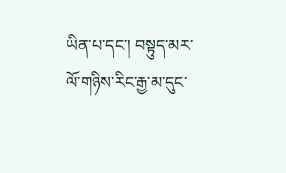ཡིན་པ་དང་། བསྟུད་མར་ལོ་གཉིས་རིང་རྒྱ་མ་དུང་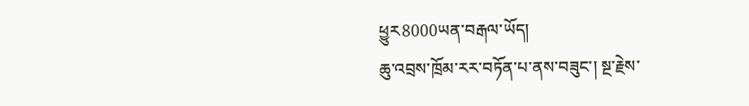ཕྱུར8000ཡན་བརྒལ་ཡོད།
ཆུ་འབྲས་ཁྲོམ་རར་བཏོན་པ་ནས་བཟུང་། སྔ་རྗེས་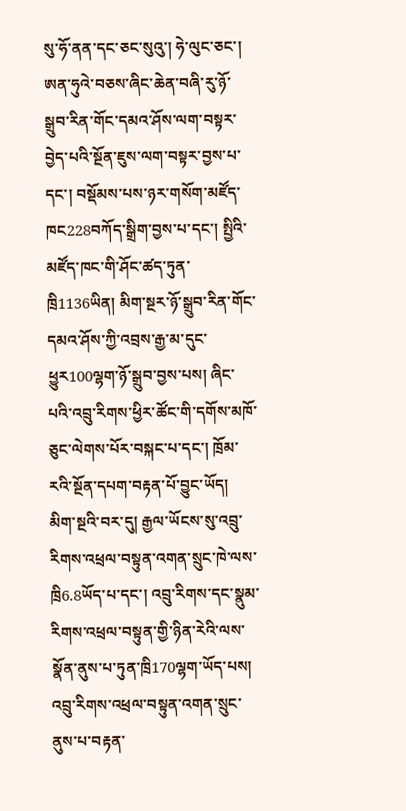སུ་ཧོ་ནན་དང་ཅང་སུའུ་། ཧེ་ལུང་ཅང་། ཨན་ཧུའེ་བཅས་ཞིང་ཆེན་བཞི་རུ་ཉོ་སྒྲུབ་རིན་གོང་དམའ་ཤོས་ལག་བསྟར་བྱེད་པའི་སྔོན་ཇུས་ལག་བསྟར་བྱས་པ་དང་། བསྡོམས་པས་ཉར་གསོག་མཛོད་ཁང228བཀོད་སྒྲིག་བྱས་པ་དང་། སྤྱིའི་མཛོད་ཁང་གི་ཤོང་ཚད་ཏུན་ཁྲི1136ཡིན། མིག་སྔར་ཉོ་སྒྲུབ་རིན་གོང་དམའ་ཤོས་ཀྱི་འབྲས་རྒྱ་མ་དུང་ཕྱུར100ལྷག་ཉོ་སྒྲུབ་བྱས་པས། ཞིང་པའི་འབྲུ་རིགས་ཕྱིར་ཚོང་གི་དགོས་མཁོ་ཅུང་ལེགས་པོར་བསྐང་པ་དང་། ཁྲོམ་རའི་སྔོན་དཔག་བརྟན་པོ་བྱུང་ཡོད།
མིག་སྔའི་བར་དུ། རྒྱལ་ཡོངས་སུ་འབྲུ་རིགས་འཕྲལ་བསྟུན་འགན་སྲུང་ཁེ་ལས་ཁྲི6.8ཡོད་པ་དང་། འབྲུ་རིགས་དང་སྣུམ་རིགས་འཕྲལ་བསྟུན་གྱི་ཉིན་རེའི་ལས་སྣོན་ནུས་པ་ཏུན་ཁྲི170ལྷག་ཡོད་པས། འབྲུ་རིགས་འཕྲལ་བསྟུན་འགན་སྲུང་ནུས་པ་བརྟན་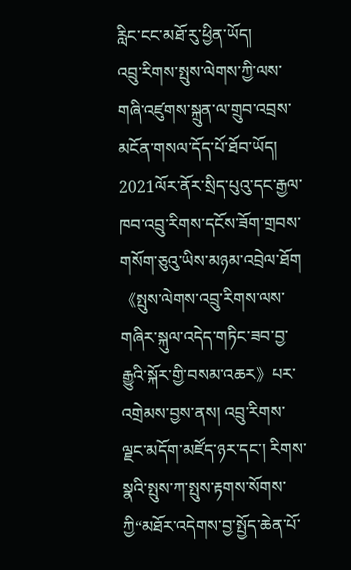རླིང་ངང་མཐོ་རུ་ཕྱིན་ཡོད།
འབྲུ་རིགས་སྤུས་ལེགས་ཀྱི་ལས་གཞི་འཛུགས་སྐྲུན་ལ་གྲུབ་འབྲས་མངོན་གསལ་དོད་པོ་ཐོབ་ཡོད། 2021ལོར་ནོར་སྲིད་པུའུ་དང་རྒྱལ་ཁབ་འབྲུ་རིགས་དངོས་ཟོག་གྲབས་གསོག་ཅུའུ་ཡིས་མཉམ་འབྲེལ་ཐོག《སྤུས་ལེགས་འབྲུ་རིགས་ལས་གཞིར་སྐུལ་འདེད་གཏིང་ཟབ་བྱ་རྒྱུའི་སྐོར་གྱི་བསམ་འཆར》པར་འགྲེམས་བྱས་ནས། འབྲུ་རིགས་ལྗང་མདོག་མཛོད་ཉར་དང་། རིགས་སྣའི་སྤུས་ཀ་སྤུས་རྟགས་སོགས་ཀྱི“མཐོར་འདེགས་བྱ་སྤྱོད་ཆེན་པོ་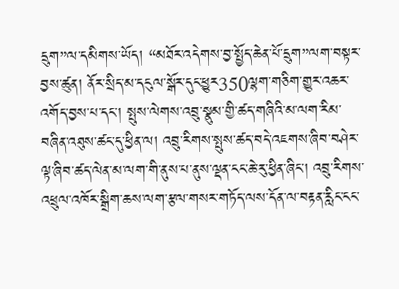དྲུག”ལ་དམིགས་ཡོད། “མཐོར་འདེགས་བྱ་སྤྱོད་ཆེན་པོ་དྲུག”ལག་བསྟར་བྱས་ཚུན། ནོར་སྲིད་མ་དངུལ་སྒོར་དུང་ཕྱུར350ལྷག་གཅིག་གྱུར་འཆར་འགོད་བྱས་པ་དང་། སྤུས་ལེགས་འབྲུ་སྣུམ་གྱི་ཚད་གཞིའི་མ་ལག་རིམ་བཞིན་འཐུས་ཚང་དུ་ཕྱིན་ལ། འབྲུ་རིགས་སྤུས་ཚད་བདེ་འཇགས་ཞིབ་བཤེར་ལྟ་ཞིབ་ཚད་ལེན་མ་ལག་གི་ནུས་པ་ནུས་ལྡན་ངང་ཆེ་རུ་ཕྱིན་ཞིང་། འབྲུ་རིགས་འཕྲུལ་འཁོར་སྒྲིག་ཆས་ལག་རྩལ་གསར་གཏོད་ལས་དོན་ལ་བརྟན་རླིང་ངང་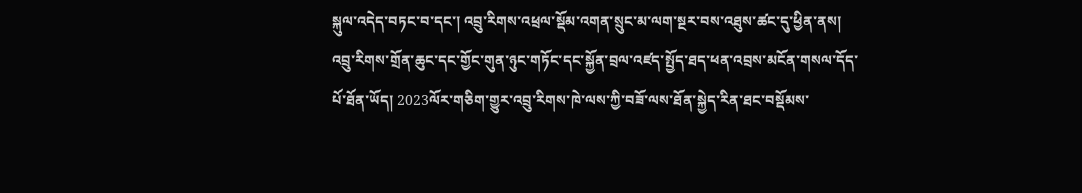སྐུལ་འདེད་བཏང་བ་དང་། འབྲུ་རིགས་འཕྲལ་སྡོམ་འགན་སྲུང་མ་ལག་སྔར་བས་འཐུས་ཚང་དུ་ཕྱིན་ནས། འབྲུ་རིགས་གྲོན་ཆུང་དང་གྱོང་གུན་ཉུང་གཏོང་དང་སྐྱོན་བྲལ་འཛད་སྤྱོད་ཐད་ཕན་འབྲས་མངོན་གསལ་དོད་པོ་ཐོན་ཡོད། 2023ལོར་གཅིག་གྱུར་འབྲུ་རིགས་ཁེ་ལས་ཀྱི་བཟོ་ལས་ཐོན་སྐྱེད་རིན་ཐང་བསྡོམས་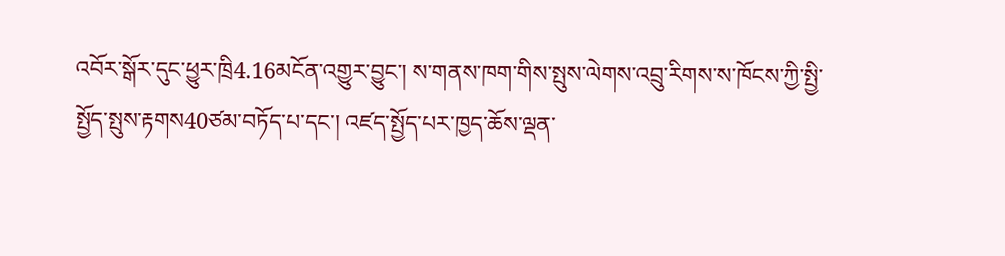འབོར་སྒོར་དུང་ཕྱུར་ཁྲི4.16མངོན་འགྱུར་བྱུང་། ས་གནས་ཁག་གིས་སྤུས་ལེགས་འབྲུ་རིགས་ས་ཁོངས་ཀྱི་སྤྱི་སྤྱོད་སྤུས་རྟགས40ཙམ་བཏོད་པ་དང་། འཛད་སྤྱོད་པར་ཁྱད་ཆོས་ལྡན་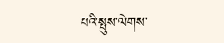པའི་སྤུས་ལེགས་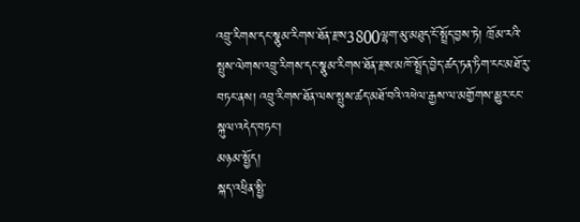འབྲུ་རིགས་དང་སྣུམ་རིགས་ཐོན་རྫས3800ལྷག་མུ་མཐུད་ངོ་སྤྲོད་བྱས་ཏེ། ཁྲོམ་རའི་སྤུས་ལེགས་འབྲུ་རིགས་དང་སྣུམ་རིགས་ཐོན་རྫས་མཁོ་སྤྲོད་བྱེད་ཚད་ཏན་ཏིག་ངང་མཐོ་རུ་བཏང་ནས། འབྲུ་རིགས་ཐོན་ལས་སྤུས་ཚད་མཐོ་བའི་འཕེལ་རྒྱས་ལ་མགྱོགས་མྱུར་ངང་སྐུལ་འདེད་བཏང་།
མཉམ་སྤྱོད།
སྐད་འཕྲིན་སྤྱི་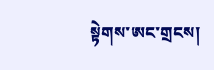སྟེགས་ཨང་གྲངས།